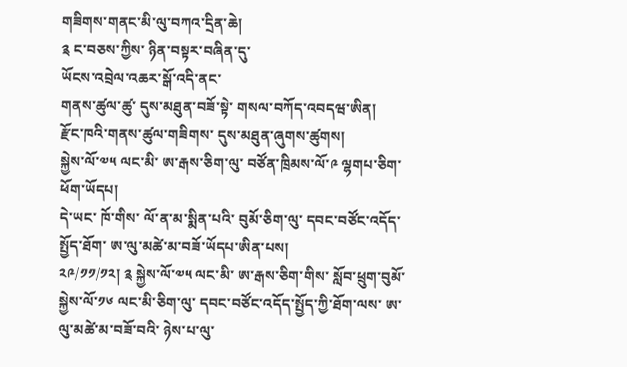གཟིགས་གནང་མི་ལུ་བཀའ་དྲིན་ཆེ།
༉ ང་བཅས་ཀྱིས་ ཉིན་བསྟར་བཞིན་དུ་
ཡོངས་འབྲེལ་འཆར་སྒོ་འདི་ནང་
གནས་ཚུལ་ཚུ་ དུས་མཐུན་བཟོ་སྟེ་ གསལ་བཀོད་འབདཝ་ཨིན།
རྫོང་ཁའི་གནས་ཚུལ་གཟིགས་ དུས་མཐུན་ཞུགས་ཚུགས།
སྐྱེས་ལོ་༧༥ ལང་མི་ ཨ་རྒས་ཅིག་ལུ་ བཙོན་ཁྲིམས་ལོ་༩ ལྷགཔ་ཅིག་ཕོག་ཡོདཔ།
དེ་ཡང་ ཁོ་གིས་ ལོ་ན་མ་སྨིན་པའི་ བུམོ་ཅིག་ལུ་ དབང་བཙོང་འདོད་སྤྱོད་ཐོག་ ཨ་ལུ་མཚེ་མ་བཟོ་ཡོདཔ་ཨིན་པས།
༢༩/༡༡/༡༢། ༉ སྐྱེས་ལོ་༧༥ ལང་མི་ ཨ་རྒས་ཅིག་གིས་ སློབ་ཕྲུག་བུམོ་ སྐྱེས་ལོ་༡༦ ལང་མི་ཅིག་ལུ་ དབང་བཙོང་འདོད་སྤྱོད་ཀྱི་ཐོག་ལས་ ཨ་ལུ་མཚེ་མ་བཟོ་བའི་ ཉེས་པ་ལུ་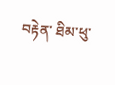བརྟེན་ ཐིམ་ཕུ་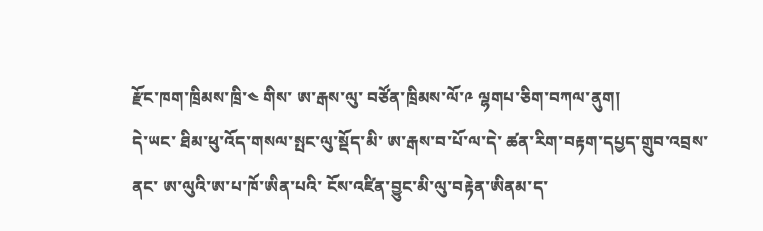རྫོང་ཁག་ཁྲིམས་ཁྲི་༤ གིས་ ཨ་རྒས་ལུ་ བཙོན་ཁྲིམས་ལོ་༩ ལྷགཔ་ཅིག་བཀལ་ནུག།
དེ་ཡང་ ཐིམ་ཕུ་འོད་གསལ་སྤང་ལུ་སྡོད་མི་ ཨ་རྒས་བ་པོ་ལ་དེ་ ཚན་རིག་བརྟག་དཔྱད་གྲུབ་འབྲས་ནང་ ཨ་ལུའི་ཨ་པ་ཁོ་ཨིན་པའི་ ངོས་འཛིན་བྱུང་མི་ལུ་བརྟེན་ཨིནམ་ད་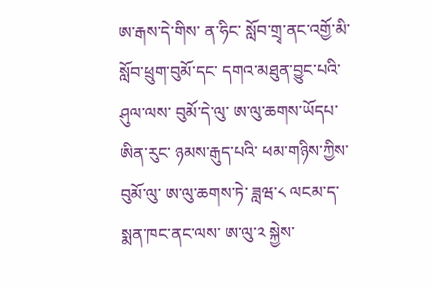ཨ་རྒས་དེ་གིས་ ན་ཧིང་ སློབ་གྲྭ་ནང་འགྱོ་མི་ སློབ་ཕྲུག་བུམོ་དང་ དགའ་མཐུན་བྱུང་པའི་ཤུལ་ལས་ བུམོ་དེ་ལུ་ ཨ་ལུ་ཆགས་ཡོདཔ་ཨིན་རུང་ ཉམས་རྒུད་པའི་ ཕམ་གཉིས་ཀྱིས་ བུམོ་ལུ་ ཨ་ལུ་ཆགས་ཏེ་ ཟླཝ་༨ ལངམ་ད་ སྨན་ཁང་ནང་ལས་ ཨ་ལུ་༢ སྐྱེས་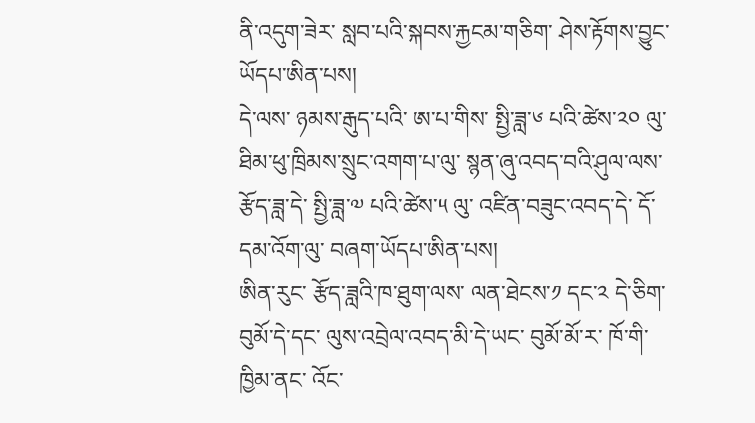ནི་འདུག་ཟེར་ སླབ་པའི་སྐབས་རྐྱངམ་གཅིག་ ཤེས་རྟོགས་བྱུང་ཡོདཔ་ཨིན་པས།
དེ་ལས་ ཉམས་རྒུད་པའི་ ཨ་པ་གིས་ སྤྱི་ཟླ་༦ པའི་ཚེས་༢༠ ལུ་ ཐིམ་ཕུ་ཁྲིམས་སྲུང་འགག་པ་ལུ་ སྙན་ཞུ་འབད་བའི་ཤུལ་ལས་ རྩོད་ཟླ་དེ་ སྤྱི་ཟླ་༧ པའི་ཚེས་༥ ལུ་ འཛིན་བཟུང་འབད་དེ་ དོ་དམ་འོག་ལུ་ བཞག་ཡོདཔ་ཨིན་པས།
ཨིན་རུང་ རྩོད་ཟླའི་ཁ་ཐུག་ལས་ ལན་ཐེངས་༡ དང་༢ དེ་ཅིག་ བུམོ་དེ་དང་ ལུས་འབྲེལ་འབད་མི་དེ་ཡང་ བུམོ་མོ་ར་ ཁོ་གི་ཁྱིམ་ནང་ འོང་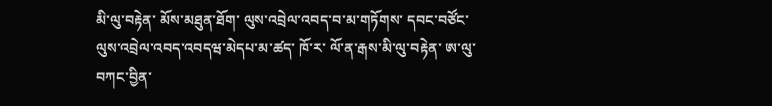མི་ལུ་བརྟེན་ མོས་མཐུན་ཐོག་ ལུས་འབྲེལ་འབད་བ་མ་གཏོགས་ དབང་བཙོང་ལུས་འབྲེལ་འབད་འབདཝ་མེདཔ་མ་ཚད་ ཁོ་ར་ ལོ་ན་རྒས་མི་ལུ་བརྟེན་ ཨ་ལུ་བཀང་བྱིན་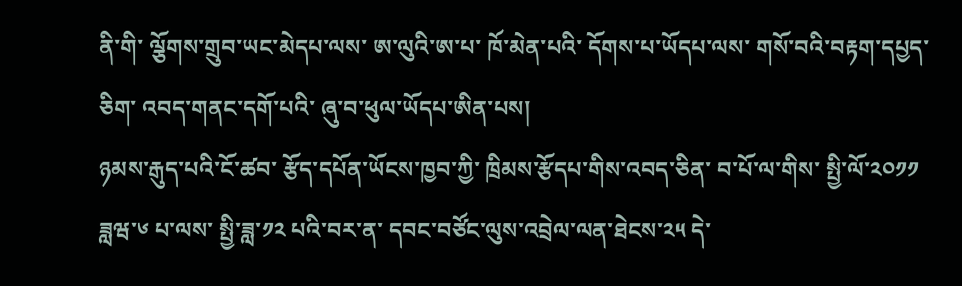ནི་གི་ ལྕོགས་གྲུབ་ཡང་མེདཔ་ལས་ ཨ་ལུའི་ཨ་པ་ ཁོ་མེན་པའི་ དོགས་པ་ཡོདཔ་ལས་ གསོ་བའི་བརྟག་དཔྱད་ཅིག་ འབད་གནང་དགོ་པའི་ ཞུ་བ་ཕུལ་ཡོདཔ་ཨིན་པས།
ཉམས་རྒུད་པའི་ངོ་ཚབ་ རྩོད་དཔོན་ཡོངས་ཁྱབ་ཀྱི་ ཁྲིམས་རྩོདཔ་གིས་འབད་ཅིན་ བ་པོ་ལ་གིས་ སྤྱི་ལོ་༢༠༡༡ ཟླཝ་༦ པ་ལས་ སྤྱི་ཟླ་༡༢ པའི་བར་ན་ དབང་བཙོང་ལུས་འབྲེལ་ལན་ཐེངས་༢༥ དེ་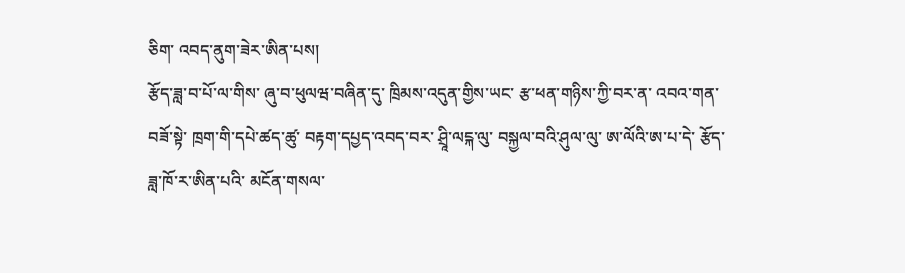ཅིག་ འབད་ནུག་ཟེར་ཨིན་པས།
རྩོད་ཟླ་བ་པོ་ལ་གིས་ ཞུ་བ་ཕུལཝ་བཞིན་དུ་ ཁྲིམས་འདུན་གྱིས་ཡང་ རྩ་ཕན་གཉིས་ཀྱི་བར་ན་ འབའ་གན་བཟོ་སྟེ་ ཁྲག་གི་དཔེ་ཚད་ཚུ་ བརྟག་དཔྱད་འབད་བར་ ཤྲཱི་ལངྐ་ལུ་ བསྐྱལ་བའི་ཤུལ་ལུ་ ཨ་ལོའི་ཨ་པ་དེ་ རྩོད་ཟླ་ཁོ་ར་ཨིན་པའི་ མངོན་གསལ་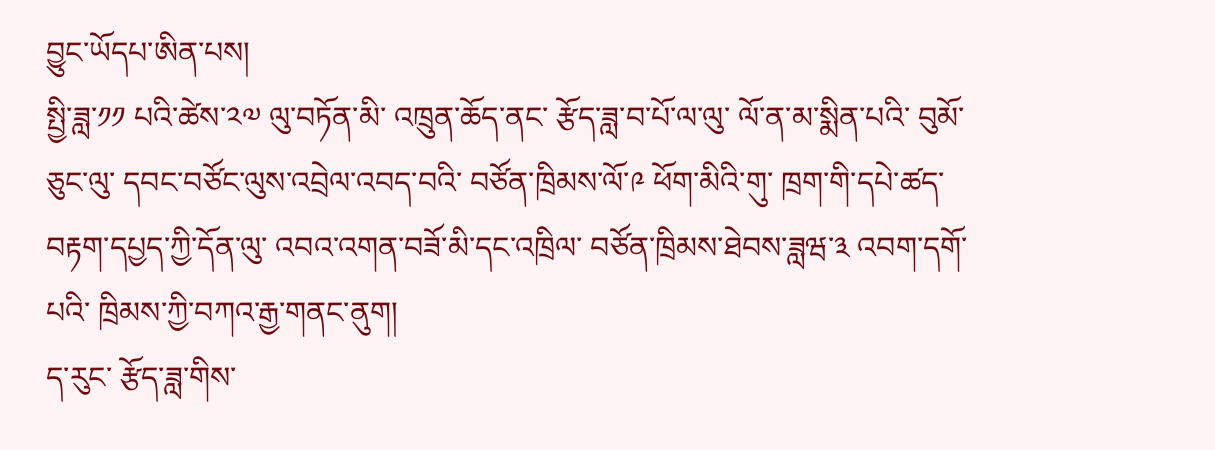བྱུང་ཡོདཔ་ཨིན་པས།
སྤྱི་ཟླ་༡༡ པའི་ཚེས་༢༧ ལུ་བཏོན་མི་ འཁྲུན་ཆོད་ནང་ རྩོད་ཟླ་བ་པོ་ལ་ལུ་ ལོ་ན་མ་སྨིན་པའི་ བུམོ་ཅུང་ལུ་ དབང་བཙོང་ལུས་འབྲེལ་འབད་བའི་ བཙོན་ཁྲིམས་ལོ་༩ ཕོག་མིའི་གུ་ ཁྲག་གི་དཔེ་ཚད་བརྟག་དཔྱད་ཀྱི་དོན་ལུ་ འབའ་འགན་བཟོ་མི་དང་འཁྲིལ་ བཙོན་ཁྲིམས་ཐེབས་ཟླཝ་༣ འབག་དགོ་པའི་ ཁྲིམས་ཀྱི་བཀའ་རྒྱ་གནང་ནུག།
ད་རུང་ རྩོད་ཟླ་གིས་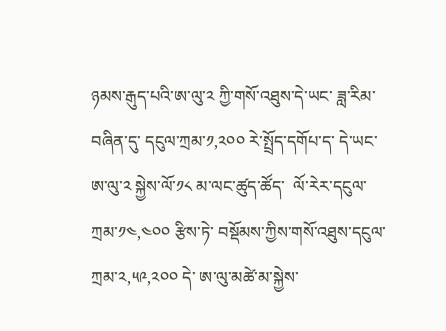ཉམས་རྒུད་པའི་ཨ་ལུ་༢ ཀྱི་གསོ་འཐུས་དེ་ཡང་ ཟླ་རིམ་བཞིན་དུ་ དངུལ་ཀྲམ་༡,༢༠༠ རེ་སྤྲོད་དགོཔ་ད་ དེ་ཡང་ ཨ་ལུ་༢ སྐྱེས་ལོ་༡༨ མ་ལང་ཚུད་ཚོད་  ལོ་རེར་དངུལ་ཀྲམ་༡༤,༤༠༠ རྩིས་ཏེ་ བསྡོམས་ཀྱིས་གསོ་འཐུས་དངུལ་ཀྲམ་༢,༥༩,༢༠༠ དེ་ ཨ་ལུ་མཚེ་མ་སྐྱེས་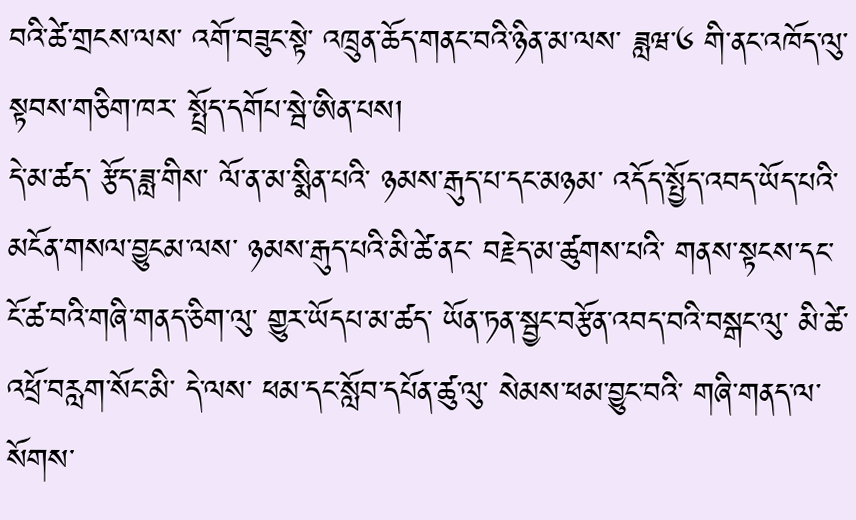བའི་ཚེ་གྲངས་ལས་ འགོ་བཟུང་སྟེ་ འཁྲུན་ཆོད་གནང་བའི་ཉིན་མ་ལས་ ཟླཝ་༦ གི་ནང་འཁོད་ལུ་ སྟབས་གཅིག་ཁར་ སྤྲོད་དགོཔ་སྦེ་ཨིན་པས།
དེ་མ་ཚད་ རྩོད་ཟླ་གིས་ ལོ་ན་མ་སྨིན་པའི་ ཉམས་རྒུད་པ་དང་མཉམ་ འདོད་སྤྱོད་འབད་ཡོད་པའི་ མངོན་གསལ་བྱུངམ་ལས་ ཉམས་རྒུད་པའི་མི་ཚེ་ནང་ བརྗེད་མ་ཚུགས་པའི་ གནས་སྟངས་དང་ ངོ་ཚ་བའི་གཞི་གནད་ཅིག་ལུ་ གྱུར་ཡོདཔ་མ་ཚད་ ཡོན་ཏན་སྦྱང་བརྩོན་འབད་བའི་བསྒང་ལུ་ མི་ཚེ་འཕྲོ་བརླག་སོང་མི་ དེ་ལས་ ཕམ་དང་སློབ་དཔོན་ཚུ་ལུ་ སེམས་ཕམ་བྱུང་བའི་ གཞི་གནད་ལ་སོགས་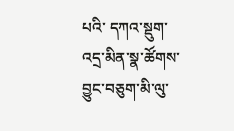པའི་ དཀའ་སྡུག་འདྲ་མིན་སྣ་ཚོགས་བྱུང་བཅུག་མི་ལུ་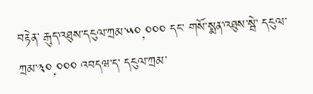བརྟེན་ རྒུད་འཐུས་དངུལ་ཀྲམ་༥༠,༠༠༠ དང་ གསོ་སྨན་འཐུས་སྦེ་ དངུལ་ཀྲམ་༣༠,༠༠༠ འབདཝ་ད་ དངུལ་ཀྲམ་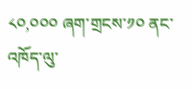༨༠,༠༠༠ ཞག་གྲངས་༡༠ ནང་འཁོད་ལུ་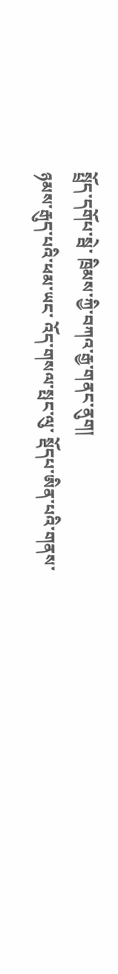སྤྲོད་དགོཔ་སྦེ་ ཁྲིམས་ཀྱི་བཀའ་རྒྱ་གནང་ནུག།
ཉམས་རྒུད་པའི་ཕམ་ཡང་ འོད་གསལ་སྤང་ལུ་ སྡོདཔ་ཨིན་པའི་གནས་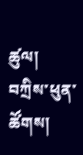ཚུལ།
བཀྲིས་ཕུན་ཚོགས།